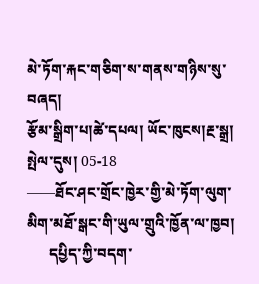མེ་ཏོག་རྐང་གཅིག་ས་གནས་གཉིས་སུ་བཞད།
རྩོམ་སྒྲིག་པ།ཚེ་དཔལ། ཡོང་ཁུངས།རྔ་སྒྲ། སྤེལ་དུས། 05-18
——ཐོང་ཤང་གྲོང་ཁྱེར་གྱི་མེ་ཏོག་ལུག་མིག་མཐོ་སྒང་གི་ཡུལ་གྲུའི་ཁྱོན་ལ་ཁྱབ།
      དཔྱིད་ཀྱི་བདག་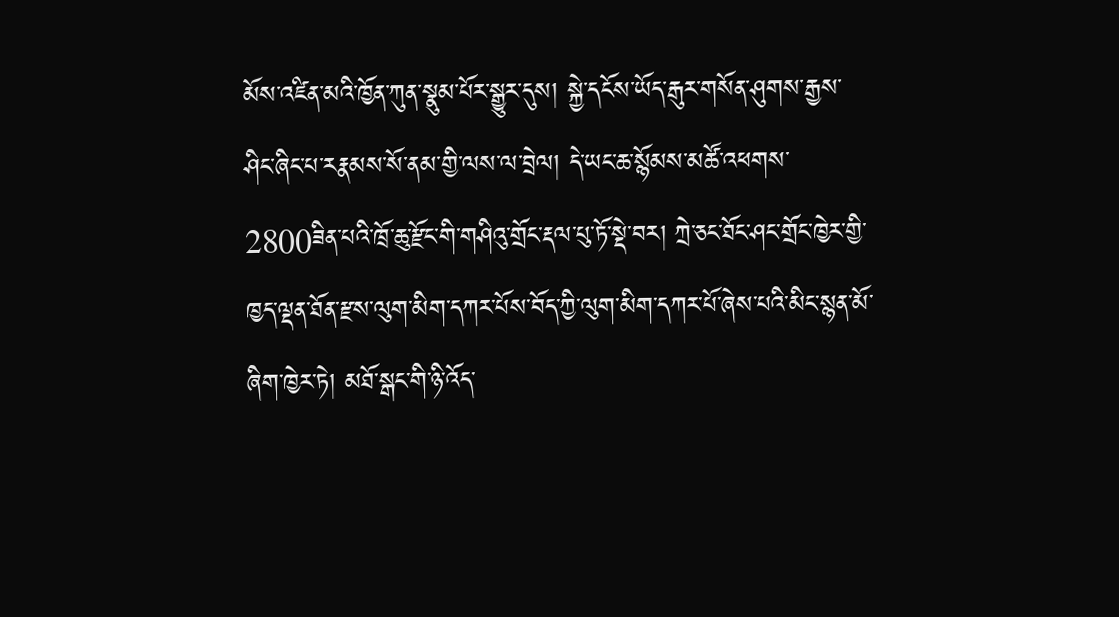མོས་འཛིན་མའི་ཁྱོན་ཀུན་སྣུམ་པོར་སྒྱུར་དུས། སྐྱེ་དངོས་ཡོད་རྒུར་གསོན་ཤུགས་རྒྱས་ཤིང་ཞིང་པ་རརྣམས་སོ་ནམ་གྱི་ལས་ལ་བྲེལ། དེ་ཡང་ཆ་སྙོམས་མཚོ་འཕགས་2800ཟིན་པའི་ཁྲོ་ཆུ་རྫོང་གི་གཤིའུ་གྲོང་རྡལ་པུ་ཏོ་སྡེ་བར། ཀྲེ་ཅང་ཐོང་ཤང་གྲོང་ཁྱེར་གྱི་ཁྱད་ལྡན་ཐོན་རྫས་ལུག་མིག་དཀར་པོས་བོད་ཀྱི་ལུག་མིག་དཀར་པོ་ཞེས་པའི་མིང་སྙན་མོ་ཞིག་ཁྱེར་ཏེ། མཐོ་སྒང་གི་ཉི་འོད་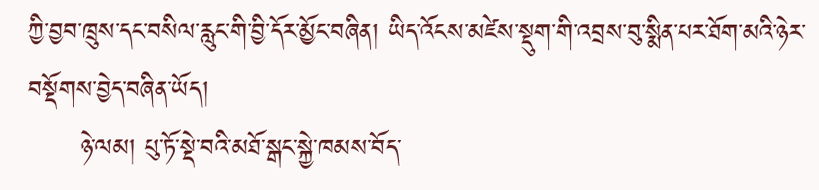ཀྱི་བྱབ་ཁྲུས་དང་བསིལ་རླུང་གི་བྱི་དོར་མྱོང་བཞིན། ཡིད་འོངས་མཛེས་སྡུག་གི་འབྲས་བུ་སྨིན་པར་ཐོག་མའི་ཉེར་བསྡོགས་བྱེད་བཞིན་ཡོད།
      ཉེ་ལམ། པུ་ཏོ་སྡེ་བའི་མཐོ་སྒང་སྐྱེ་ཁམས་བོད་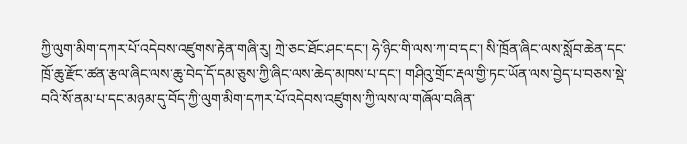ཀྱི་ལུག་མིག་དཀར་པོ་འདེབས་འཛུགས་རྟེན་གཞི་རུ། ཀྲེ་ཅང་ཐོང་ཤང་དང་། ཧེ་ཉིང་གི་ལས་ཀ་བ་དང་། སི་ཁྲོན་ཞིང་ལས་སློབ་ཆེན་དང་ཁྲོ་ཆུ་རྫོང་ཚན་རྩལ་ཞིང་ལས་ཆུ་བེད་དོ་དམ་ཅུས་ཀྱི་ཞིང་ལས་ཆེད་མཁས་པ་དང་། གཤིའུ་གྲོང་རྡལ་གྱི་ཏང་ཡོན་ལས་བྱེད་པ་བཅས་སྡེ་བའི་སོ་ནམ་པ་དང་མཉམ་དུ་བོད་ཀྱི་ལུག་མིག་དཀར་པོ་འདེབས་འཛུགས་ཀྱི་ལས་ལ་གཞོལ་བཞིན་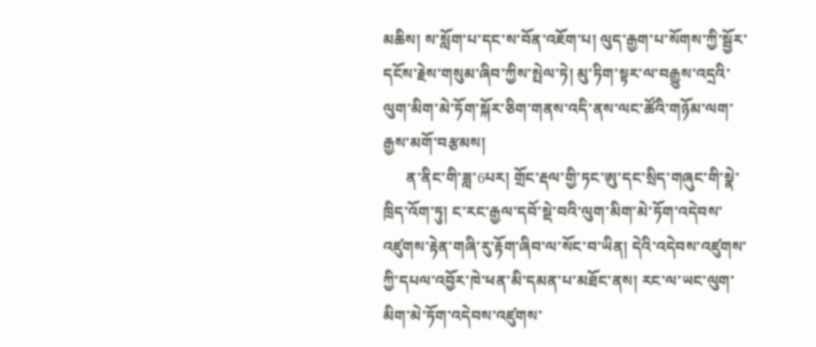མཆིས། ས་སློག་པ་དང་ས་བོན་འཇོག་པ། ལུད་རྒྱག་པ་སོགས་ཀྱི་སྦྱོར་དངོས་རྗེས་གསུམ་ཞིབ་ཀྱིས་སྤེལ་ཏེ། མུ་ཏིག་སྟར་ལ་བརྒྱུས་འདྲའི་ལུག་མིག་མེ་ཏོག་སྐོར་ཅིག་གནས་འདི་ནས་ལང་ཚོའི་གཉོམ་ལག་རྒྱས་མགོ་བརྩམས།
      ན་ནིང་གི་ཟླ་6པར། གྲོང་རྡལ་གྱི་ཏང་ཨུ་དང་སྲིད་གཞུང་གི་སྣེ་ཁྲིད་འོག་ཏུ། ང་རང་རྒྱལ་དབོ་སྡེ་བའི་ལུག་མིག་མེ་ཏོག་འདེབས་འཛུགས་རྟེན་གཞི་རུ་རྟོག་ཞིབ་ལ་སོང་བ་ཡིན། དེའི་འདེབས་འཛུགས་ཀྱི་དཔལ་འབྱོར་ཁེ་ཕན་མི་དམན་པ་མཐོང་ནས། རང་ལ་ཡང་ལུག་མིག་མེ་ཏོག་འདེབས་འཛུགས་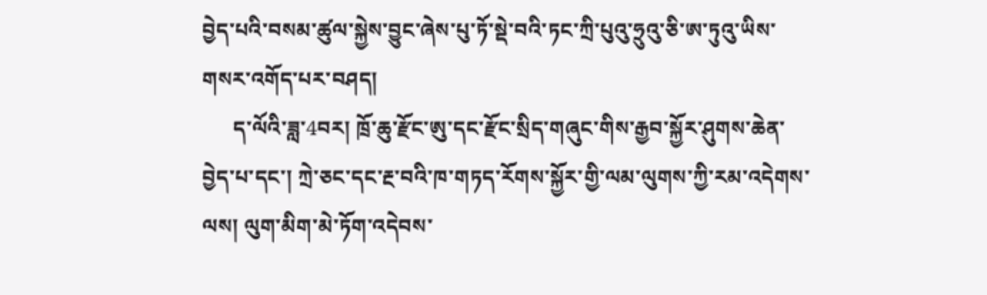བྱེད་པའི་བསམ་ཚུལ་སྐྱེས་བྱུང་ཞེས་པུ་ཏོ་སྡེ་བའི་ཏང་ཀྲི་པུའུ་ཧྲུའུ་ཅི་ཨ་ཏུའུ་ཡིས་གསར་འགོད་པར་བཤད།
      ད་ལོའི་ཟླ་4བར། ཁྲོ་ཆུ་རྫོང་ཨུ་དང་རྫོང་སྲིད་གཞུང་གིས་རྒྱབ་སྐྱོར་ཤུགས་ཆེན་བྱེད་པ་དང་། ཀྲེ་ཅང་དང་རྔ་བའི་ཁ་གཏད་རོགས་སྐྱོར་གྱི་ལམ་ལུགས་ཀྱི་རམ་འདེགས་ལས། ལུག་མིག་མེ་ཏོག་འདེབས་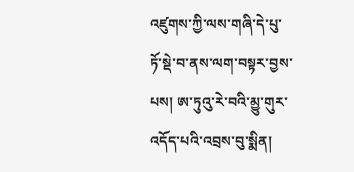འཛུགས་ཀྱི་ལས་གཞི་དེ་པུ་ཏོ་སྡེ་བ་ནས་ལག་བསྟར་བྱས་པས། ཨ་ཏུའུ་རེ་བའི་མྱུ་གུར་འདོད་པའི་འབྲས་བུ་སྨིན།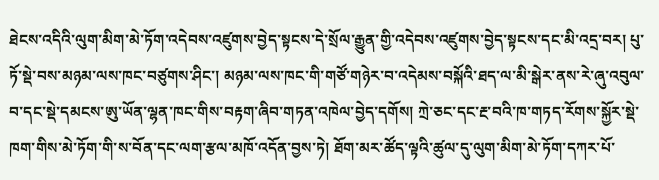ཐེངས་འདིའི་ལུག་མིག་མེ་ཏོག་འདེབས་འཛུགས་བྱེད་སྟངས་དེ་སྲོལ་རྒྱུན་གྱི་འདེབས་འཛུགས་བྱེད་སྟངས་དང་མི་འདྲ་བར། པུ་ཏོ་སྡེ་བས་མཉམ་ལས་ཁང་བཙུགས་ཤིང་། མཉམ་ལས་ཁང་གི་གཙོ་གཉེར་བ་འདེམས་བསྐོའི་ཐད་ལ་མི་སྒེར་ནས་རེ་ཞུ་འབུལ་བ་དང་སྡེ་དམངས་ཨུ་ཡོན་ལྷན་ཁང་གིས་བརྟག་ཞིབ་གཏན་འཁེལ་བྱེད་དགོས། ཀྲེ་ཅང་དང་རྔ་བའི་ཁ་གཏད་རོགས་སྐྱོར་སྡེ་ཁག་གིས་མེ་ཏོག་གི་ས་བོན་དང་ལག་རྩལ་མཁོ་འདོན་བྱས་ཏེ། ཐོག་མར་ཚོད་ལྟའི་ཚུལ་དུ་ལུག་མིག་མེ་ཏོག་དཀར་པོ་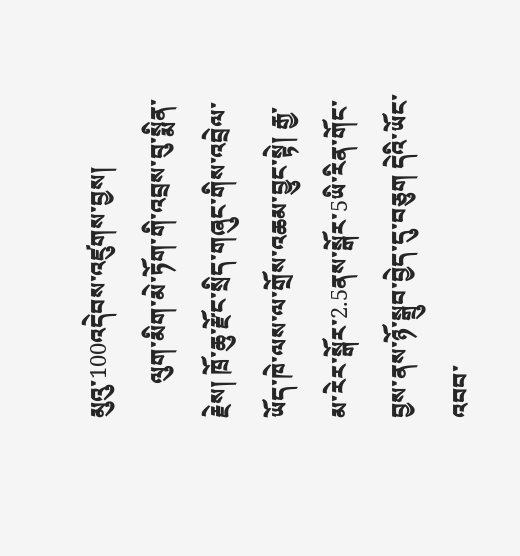མུའུ་100འདེབས་འཛུགས་བྱས།
      ལུག་མིག་མེ་ཏོག་གི་འབྲས་བུ་སྨིན་རྗེས། ཁྲོ་ཆུ་རྫོང་སྲིད་གཞུང་གིས་འབྲེལ་ཡོད་ཁེ་ལས་ལ་གྲོས་འཆམ་བྱུང་སྟེ། རྒྱ་མ་རེར་སྒོར་2.5ནས་སྒོར་5ཡི་རིན་གོང་བྱས་ནས་ཉོ་སྒྲུབ་བྱེད་དུ་བཅུག དེའི་ཡོང་འབབ་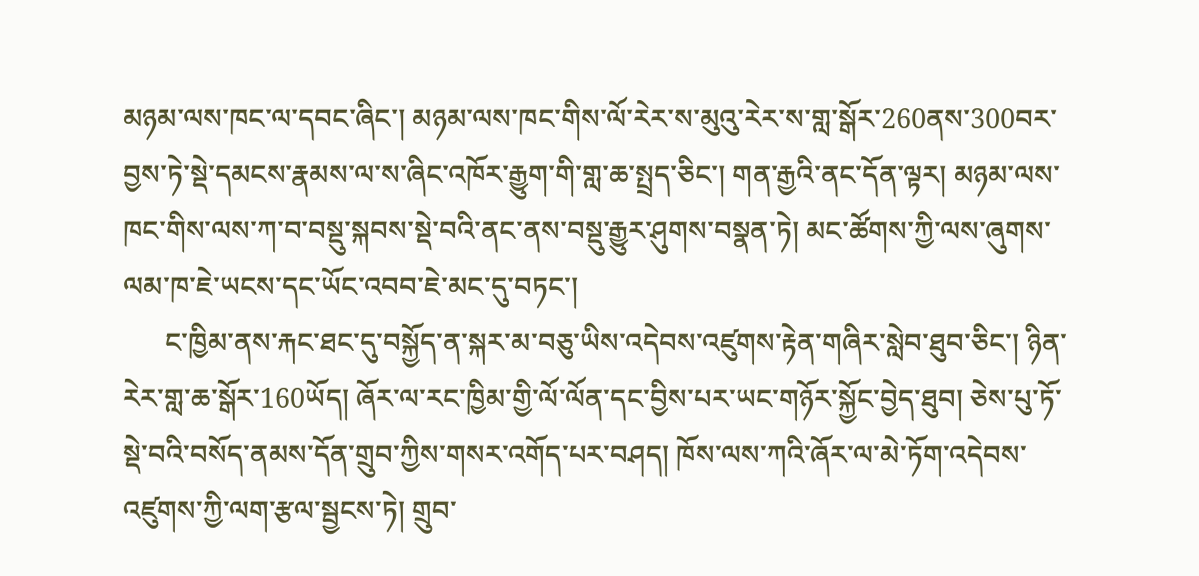མཉམ་ལས་ཁང་ལ་དབང་ཞིང་། མཉམ་ལས་ཁང་གིས་ལོ་རེར་ས་མུའུ་རེར་ས་གླ་སྒོར་260ནས་300བར་བྱས་ཏེ་སྡེ་དམངས་རྣམས་ལ་ས་ཞིང་འཁོར་རྒྱུག་གི་གླ་ཆ་སྤྲད་ཅིང་། གན་རྒྱའི་ནང་དོན་ལྟར། མཉམ་ལས་ཁང་གིས་ལས་ཀ་བ་བསྡུ་སྐབས་སྡེ་བའི་ནང་ནས་བསྡུ་རྒྱུར་ཤུགས་བསྣན་ཏེ། མང་ཚོགས་ཀྱི་ལས་ཞུགས་ལམ་ཁ་ཇེ་ཡངས་དང་ཡོང་འབབ་ཇེ་མང་དུ་བཏང་།
      ང་ཁྱིམ་ནས་རྐང་ཐང་དུ་བསྐྱོད་ན་སྐར་མ་བཅུ་ཡིས་འདེབས་འཛུགས་རྟེན་གཞིར་སླེབ་ཐུབ་ཅིང་། ཉིན་རེར་གླ་ཆ་སྒོར་160ཡོད། ཞོར་ལ་རང་ཁྱིམ་གྱི་ལོ་ལོན་དང་བྱིས་པར་ཡང་གཉོར་སྐྱོང་བྱེད་ཐུབ། ཅེས་པུ་ཏོ་སྡེ་བའི་བསོད་ནམས་དོན་གྲུབ་ཀྱིས་གསར་འགོད་པར་བཤད། ཁོས་ལས་ཀའི་ཞོར་ལ་མེ་ཏོག་འདེབས་འཛུགས་ཀྱི་ལག་རྩལ་སྦྱངས་ཏེ། གྲུབ་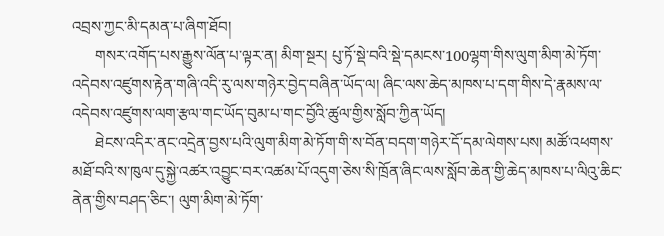འབྲས་ཀྱང་མི་དམན་པ་ཞིག་ཐོབ།
      གསར་འགོད་པས་རྒྱུས་ལོན་པ་ལྟར་ན། མིག་སྔར། པུ་ཏོ་སྡེ་བའི་སྡེ་དམངས་100ལྷག་གིས་ལུག་མིག་མེ་ཏོག་འདེབས་འཛུགས་རྟེན་གཞི་འདི་རུ་ལས་གཉེར་བྱེད་བཞིན་ཡོད་ལ། ཞིང་ལས་ཆེད་མཁས་པ་དག་གིས་དེ་རྣམས་ལ་འདེབས་འཛུགས་ལག་རྩལ་གང་ཡོད་བུམ་པ་གང་བྱོའི་ཚུལ་གྱིས་སློབ་ཀྱིན་ཡོད།
      ཐེངས་འདིར་ནང་འདྲེན་བྱས་པའི་ལུག་མིག་མེ་ཏོག་གི་ས་བོན་བདག་གཉེར་དོ་དམ་ལེགས་པས། མཚོ་འཕགས་མཐོ་བའི་ས་ཁུལ་དུ་སྐྱེ་འཚར་འབྱུང་བར་འཚམ་པོ་འདུག་ཅེས་སི་ཁྲོན་ཞིང་ལས་སློབ་ཆེན་གྱི་ཆེད་མཁས་པ་ལིའུ་ཆིང་ནེན་གྱིས་བཤད་ཅིང་། ལུག་མིག་མེ་ཏོག་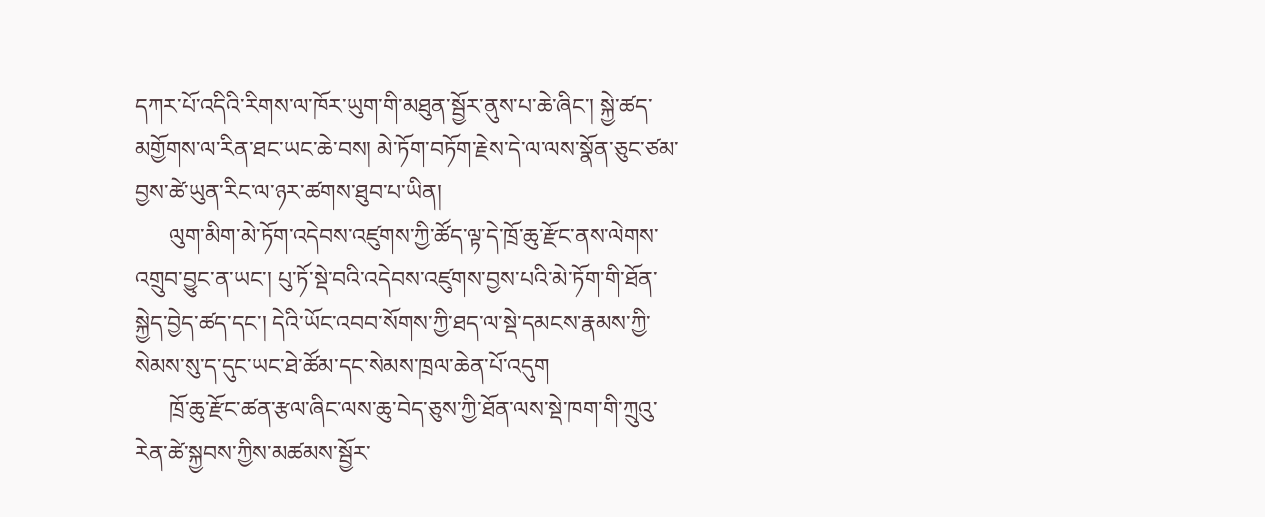དཀར་པོ་འདིའི་རིགས་ལ་ཁོར་ཡུག་གི་མཐུན་སྦྱོར་ནུས་པ་ཆེ་ཞིང་། སྐྱེ་ཚད་མགྱོགས་ལ་རིན་ཐང་ཡང་ཆེ་བས། མེ་ཏོག་བཏོག་རྗེས་དེ་ལ་ལས་སྣོན་ཅུང་ཙམ་བྱས་ཚེ་ཡུན་རིང་ལ་ཉར་ཚགས་ཐུབ་པ་ཡིན།
      ལུག་མིག་མེ་ཏོག་འདེབས་འཛུགས་ཀྱི་ཚོད་ལྟ་དེ་ཁྲོ་ཆུ་རྫོང་ནས་ལེགས་འགྲུབ་བྱུང་ན་ཡང་། པུ་ཏོ་སྡེ་བའི་འདེབས་འཛུགས་བྱས་པའི་མེ་ཏོག་གི་ཐོན་སྐྱེད་བྱེད་ཚད་དང་། དེའི་ཡོང་འབབ་སོགས་ཀྱི་ཐད་ལ་སྡེ་དམངས་རྣམས་ཀྱི་སེམས་སུ་ད་དུང་ཡང་ཐེ་ཚོམ་དང་སེམས་ཁྲལ་ཆེན་པོ་འདུག
      ཁྲོ་ཆུ་རྫོང་ཚན་རྩལ་ཞིང་ལས་ཆུ་བེད་ཅུས་ཀྱི་ཐོན་ལས་སྡེ་ཁག་གི་ཀྲུའུ་རེན་ཚེ་སྐྱབས་ཀྱིས་མཚམས་སྦྱོར་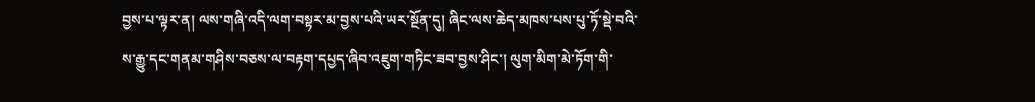བྱས་པ་ལྟར་ན། ལས་གཞི་འདི་ལག་བསྟར་མ་བྱས་པའི་ཡར་སྔོན་དུ། ཞིང་ལས་ཆེད་མཁས་པས་པུ་ཏོ་སྡེ་བའི་ས་རྒྱུ་དང་གནམ་གཤིས་བཅས་ལ་བརྟག་དཔྱད་ཞིབ་འཇུག་གཏིང་ཟབ་བྱས་ཤིང་། ལུག་མིག་མེ་ཏོག་གི་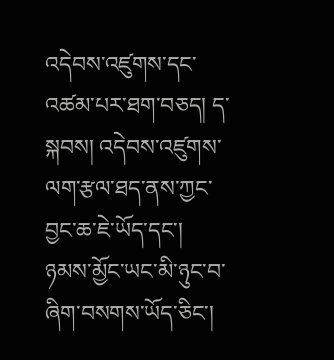འདེབས་འཛུགས་དང་འཚམ་པར་ཐག་བཅད། ད་སྐབས། འདེབས་འཛུགས་ལག་རྩལ་ཐད་ནས་ཀྱང་བྱང་ཆ་ཇེ་ཡོད་དང་། ཉམས་མྱོང་ཡང་མི་ཉུང་བ་ཞིག་བསགས་ཡོད་ཅིང་།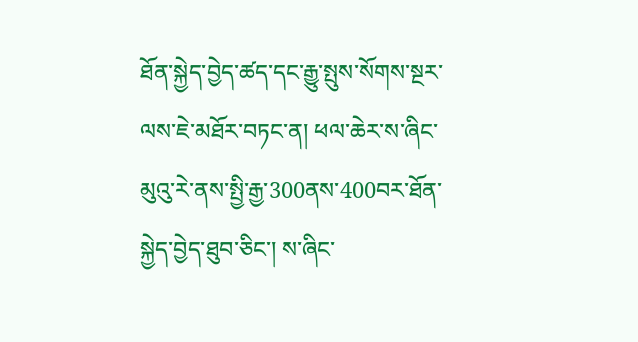ཐོན་སྐྱེད་བྱེད་ཚད་དང་རྒྱུ་སྤུས་སོགས་སྔར་ལས་ཇེ་མཐོར་བཏང་ན། ཕལ་ཆེར་ས་ཞིང་མུའུ་རེ་ནས་སྤྱི་རྒྱ་300ནས་400བར་ཐོན་སྐྱེད་བྱེད་ཐུབ་ཅིང་། ས་ཞིང་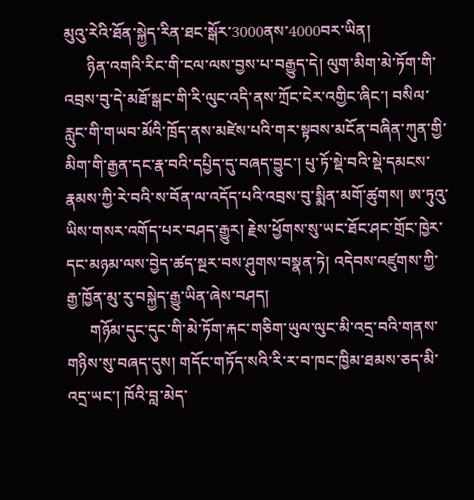མུའུ་རེའི་ཐོན་སྐྱེད་རིན་ཐང་སྒོར་3000ནས་4000བར་ཡིན།
      ཉིན་འགའི་རིང་གི་ངལ་ལས་བྱས་པ་བརྒྱུད་དེ། ལུག་མིག་མེ་ཏོག་གི་འབྲས་བུ་དེ་མཐོ་སྒང་གི་རི་ལུང་འདི་ནས་ཀྲོང་ངེར་འགྱིང་ཞིང་། བསིལ་རླུང་གི་གཡབ་མོའི་ཁྲོད་ནས་མཛེས་པའི་གར་སྟབས་མངོན་བཞིན་ཀུན་གྱི་མིག་གི་རྒྱན་དང་རྣ་བའི་དཔྱིད་དུ་བཞད་བྱུང་། པུ་ཏོ་སྡེ་བའི་སྡེ་དམངས་རྣམས་ཀྱི་རེ་བའི་ས་བོན་ལ་འདོད་པའི་འབྲས་བུ་སྨིན་མགོ་ཚུགས། ཨ་ཏུའུ་ཡིས་གསར་འགོད་པར་བཤད་རྒྱུར། རྗེས་ཕྱོགས་སུ་ཡང་ཐོང་ཤང་གྲོང་ཁྱེར་དང་མཉམ་ལས་བྱེད་ཚད་སྔར་བས་ཤུགས་བསྣན་ཏེ། འདེབས་འཛུགས་ཀྱི་རྒྱ་ཁྱོན་མུ་རུ་བསྐྱེད་རྒྱུ་ཡིན་ཞེས་བཤད།
      གཉོམ་དུང་དུང་གི་མེ་ཏོག་རྐང་གཅིག་ཡུལ་ལུང་མི་འདྲ་བའི་གནས་གཉིས་སུ་བཞད་དུས། གདོང་གཏོད་སའི་རི་ར་བ་ཁང་ཁྱིམ་ཐམས་ཅད་མི་འདྲ་ཡང་། ཁོའི་བླ་མེད་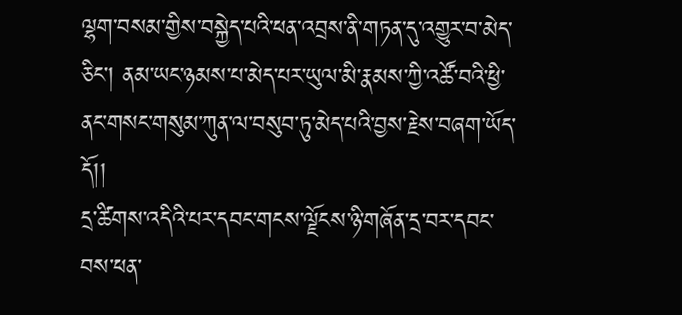ལྷག་བསམ་གྱིས་བསྐྱེད་པའི་ཕན་འབྲས་ནི་གཏན་དུ་འགྱུར་བ་མེད་ཅིང་། ནམ་ཡང་ཉམས་པ་མེད་པར་ཡུལ་མི་རྣམས་ཀྱི་འཚོ་བའི་ཕྱི་ནང་གསང་གསུམ་ཀུན་ལ་བསུབ་ཏུ་མེད་པའི་བྱས་རྗེས་བཞག་ཡོད་དོ།།
དྲ་ཚིགས་འདིའི་པར་དབང་གངས་ལྗོངས་ཉི་གཞོན་དྲ་བར་དབང་བས་ཕན་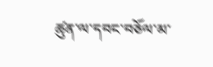ཚུན་ལ་དབང་བཅོལ་མ་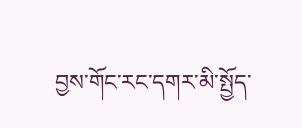བྱས་གོང་རང་དགར་མི་སྤྱོད་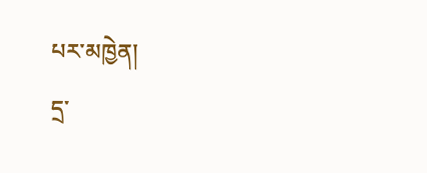པར་མཁྱེན།
དྲ་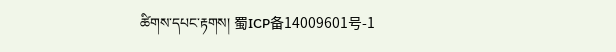ཚིགས་དཔང་རྟགས། 蜀ICP备14009601号-1